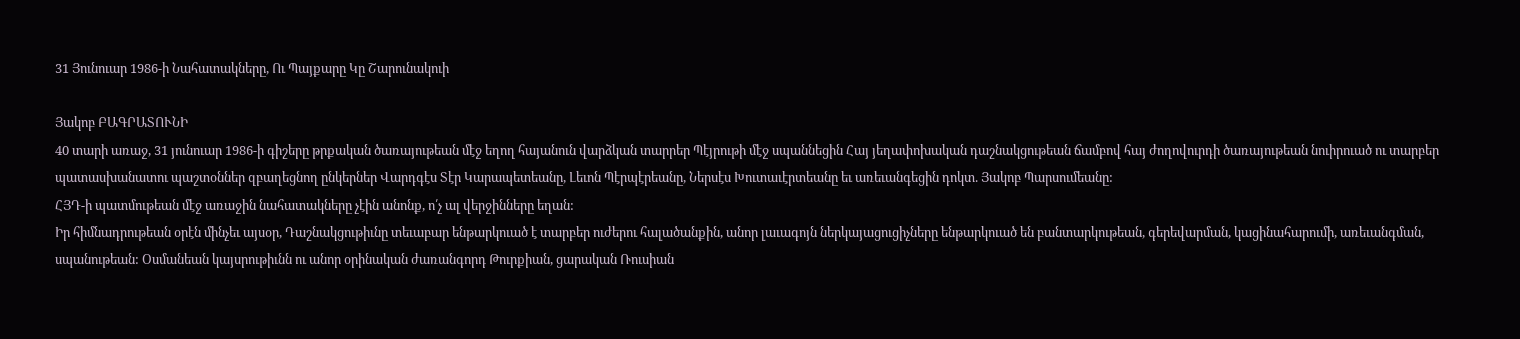31 Յունուար 1986-ի Նահատակները, Ու Պայքարը Կը Շարունակուի

Յակոբ ԲԱԳՐԱՏՈՒՆԻ
40 տարի առաջ, 31 յունուար 1986-ի գիշերը թրքական ծառայութեան մէջ եղող հայանուն վարձկան տարրեր Պէյրութի մէջ սպաննեցին Հայ յեղափոխական դաշնակցութեան ճամբով հայ ժողովուրդի ծառայութեան նուիրուած ու տարբեր պատասխանատու պաշտօններ զբաղեցնող ընկերներ Վարդգէս Տէր Կարապետեանը, Լեւոն Պէրպէրեանը, Ներսէս Խուտաւէրտեանը եւ առեւանգեցին դոկտ. Յակոբ Պարսումեանը:
ՀՅԴ-ի պատմութեան մէջ առաջին նահատակները չէին անոնք, ո՛չ ալ վերջինները եղան:
Իր հիմնադրութեան օրէն մինչեւ այսօր, Դաշնակցութիւնը տեւաբար ենթարկուած է տարբեր ուժերու հալածանքին, անոր լաւագոյն ներկայացուցիչները ենթարկուած են բանտարկութեան, գերեվարման, կացինահարումի, առեւանգման, սպանութեան: Օսմանեան կայսրութիւնն ու անոր օրինական ժառանգորդ Թուրքիան, ցարական Ռուսիան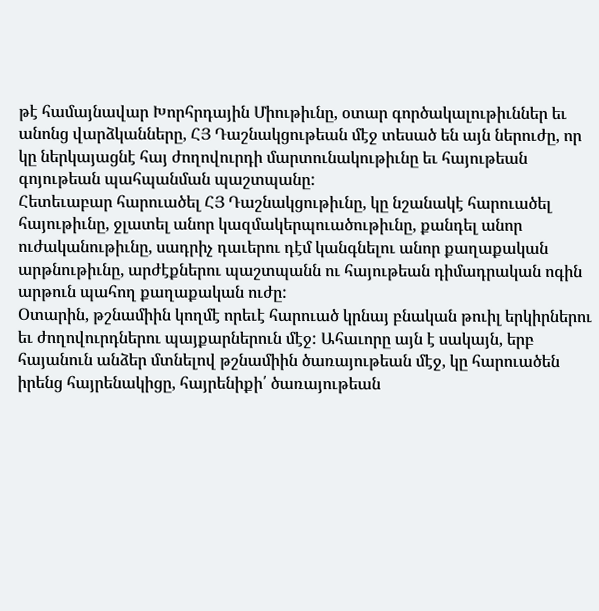թէ համայնավար Խորհրդային Միութիւնը, օտար գործակալութիւններ եւ անոնց վարձկանները, ՀՅ Դաշնակցութեան մէջ տեսած են այն ներուժը, որ կը ներկայացնէ հայ ժողովուրդի մարտունակութիւնը եւ հայութեան գոյութեան պահպանման պաշտպանը:
Հետեւաբար հարուածել ՀՅ Դաշնակցութիւնը, կը նշանակէ հարուածել հայութիւնը, ջլատել անոր կազմակերպուածութիւնը, քանդել անոր ուժականութիւնը, սադրիչ դաւերու դէմ կանգնելու անոր քաղաքական արթնութիւնը, արժէքներու պաշտպանն ու հայութեան դիմադրական ոգին արթուն պահող քաղաքական ուժը:
Օտարին, թշնամիին կողմէ որեւէ հարուած կրնայ բնական թուիլ երկիրներու եւ ժողովուրդներու պայքարներուն մէջ: Ահաւորը այն է սակայն, երբ հայանուն անձեր մտնելով թշնամիին ծառայութեան մէջ, կը հարուածեն իրենց հայրենակիցը, հայրենիքի՛ ծառայութեան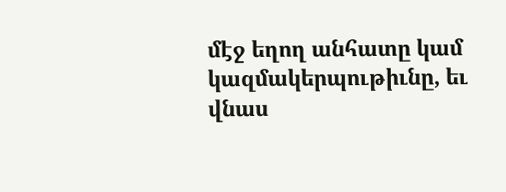մէջ եղող անհատը կամ կազմակերպութիւնը, եւ վնաս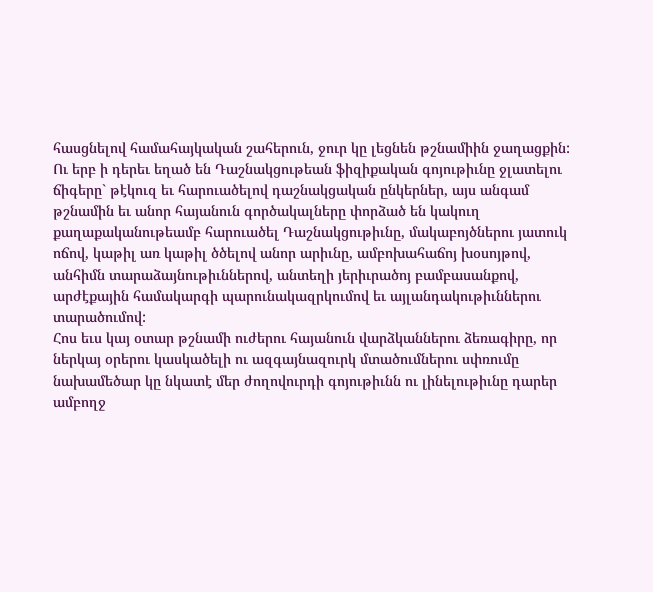հասցնելով համահայկական շահերուն, ջուր կը լեցնեն թշնամիին ջաղացքին:
Ու երբ ի դերեւ եղած են Դաշնակցութեան ֆիզիքական գոյութիւնը ջլատելու ճիգերը` թէկուզ եւ հարուածելով դաշնակցական ընկերներ, այս անգամ թշնամին եւ անոր հայանուն գործակալները փորձած են կակուղ քաղաքականութեամբ հարուածել Դաշնակցութիւնը, մակաբոյծներու յատուկ ոճով, կաթիլ առ կաթիլ ծծելով անոր արիւնը, ամբոխահաճոյ խօսոյթով, անհիմն տարաձայնութիւններով, անտեղի յերիւրածոյ բամբասանքով, արժէքային համակարգի պարունակազրկումով եւ այլանդակութիւններու տարածումով:
Հոս եւս կայ օտար թշնամի ուժերու հայանուն վարձկաններու ձեռագիրը, որ ներկայ օրերու կասկածելի ու ազգայնազուրկ մտածումներու սփռումը նախամեծար կը նկատէ մեր ժողովուրդի գոյութիւնն ու լինելութիւնը դարեր ամբողջ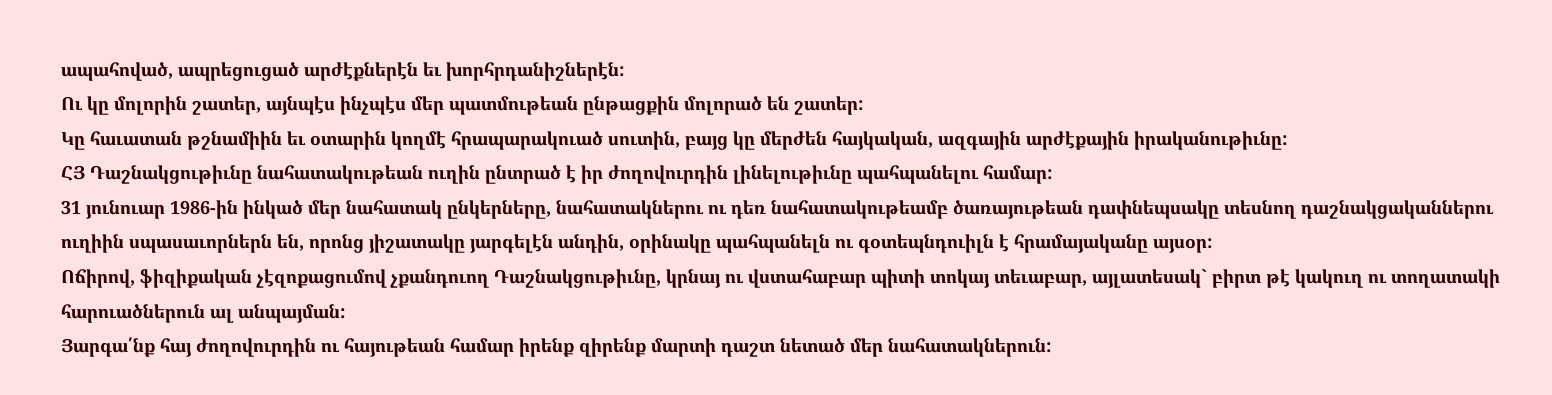ապահոված, ապրեցուցած արժէքներէն եւ խորհրդանիշներէն:
Ու կը մոլորին շատեր, այնպէս ինչպէս մեր պատմութեան ընթացքին մոլորած են շատեր:
Կը հաւատան թշնամիին եւ օտարին կողմէ հրապարակուած սուտին, բայց կը մերժեն հայկական, ազգային արժէքային իրականութիւնը:
ՀՅ Դաշնակցութիւնը նահատակութեան ուղին ընտրած է իր ժողովուրդին լինելութիւնը պահպանելու համար:
31 յունուար 1986-ին ինկած մեր նահատակ ընկերները, նահատակներու ու դեռ նահատակութեամբ ծառայութեան դափնեպսակը տեսնող դաշնակցականներու ուղիին սպասաւորներն են, որոնց յիշատակը յարգելէն անդին, օրինակը պահպանելն ու գօտեպնդուիլն է հրամայականը այսօր:
Ոճիրով, ֆիզիքական չէզոքացումով չքանդուող Դաշնակցութիւնը, կրնայ ու վստահաբար պիտի տոկայ տեւաբար, այլատեսակ` բիրտ թէ կակուղ ու տողատակի հարուածներուն ալ անպայման:
Յարգա՛նք հայ ժողովուրդին ու հայութեան համար իրենք զիրենք մարտի դաշտ նետած մեր նահատակներուն: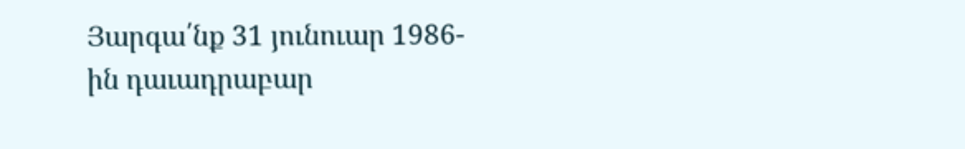Յարգա՛նք 31 յունուար 1986-ին դաւադրաբար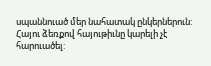սպաննուած մեր նահատակ ընկերներուն:
Հայու ձեռքով հայութիւնը կարելի չէ հարուածել: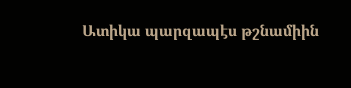Ատիկա պարզապէս թշնամիին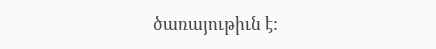ծառայութիւն է: